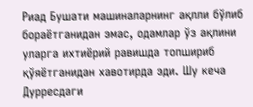Риад Бушати машиналарнинг ақлли бўлиб бораётганидан эмас, одамлар ўз ақлини уларга ихтиёрий равишда топшириб қўяётганидан хавотирда эди. Шу кеча Дурресдаги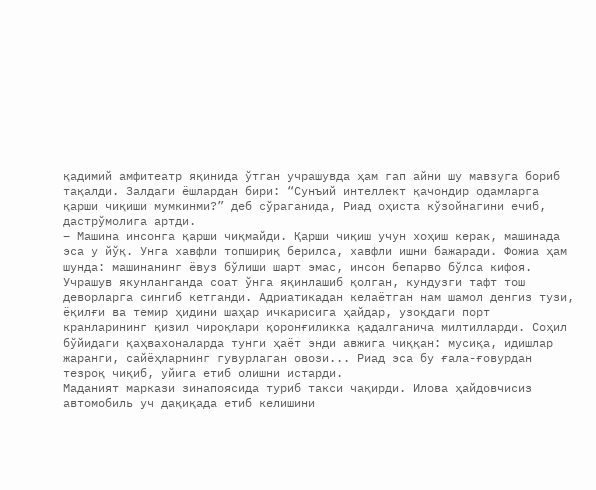қадимий амфитеатр яқинида ўтган учрашувда ҳам гап айни шу мавзуга бориб тақалди. Залдаги ёшлардан бири: “Сунъий интеллект қачондир одамларга қарши чиқиши мумкинми?” деб сўраганида, Риад оҳиста кўзойнагини ечиб, дастрўмолига артди.
– Машина инсонга қарши чиқмайди. Қарши чиқиш учун хоҳиш керак, машинада эса у йўқ. Унга хавфли топшириқ берилса, хавфли ишни бажаради. Фожиа ҳам шунда: машинанинг ёвуз бўлиши шарт эмас, инсон бепарво бўлса кифоя.
Учрашув якунланганда соат ўнга яқинлашиб қолган, кундузги тафт тош деворларга сингиб кетганди. Адриатикадан келаётган нам шамол денгиз тузи, ёқилғи ва темир ҳидини шаҳар ичкарисига ҳайдар, узоқдаги порт кранларининг қизил чироқлари қоронғиликка қадалганича милтилларди. Соҳил бўйидаги қаҳвахоналарда тунги ҳаёт энди авжига чиққан: мусиқа, идишлар жаранги, сайёҳларнинг гувурлаган овози... Риад эса бу ғала-ғовурдан тезроқ чиқиб, уйига етиб олишни истарди.
Маданият маркази зинапоясида туриб такси чақирди. Илова ҳайдовчисиз автомобиль уч дақиқада етиб келишини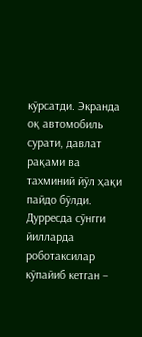кўрсатди. Экранда оқ автомобиль сурати, давлат рақами ва тахминий йўл ҳақи пайдо бўлди. Дурресда сўнгги йилларда роботаксилар кўпайиб кетган –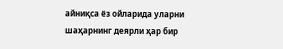айниқса ёз ойларида уларни шаҳарнинг деярли ҳар бир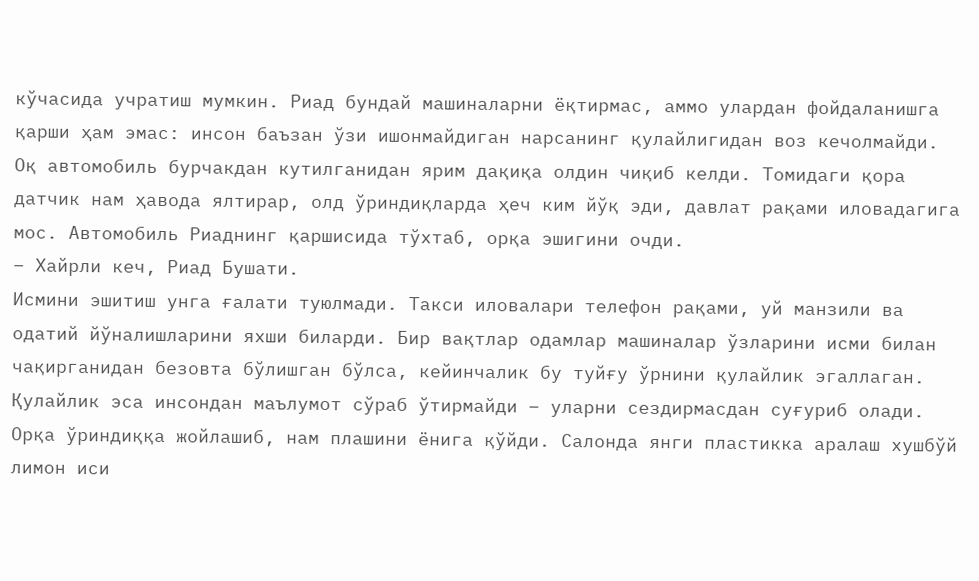кўчасида учратиш мумкин. Риад бундай машиналарни ёқтирмас, аммо улардан фойдаланишга қарши ҳам эмас: инсон баъзан ўзи ишонмайдиган нарсанинг қулайлигидан воз кечолмайди.
Оқ автомобиль бурчакдан кутилганидан ярим дақиқа олдин чиқиб келди. Томидаги қора датчик нам ҳавода ялтирар, олд ўриндиқларда ҳеч ким йўқ эди, давлат рақами иловадагига мос. Автомобиль Риаднинг қаршисида тўхтаб, орқа эшигини очди.
– Хайрли кеч, Риад Бушати.
Исмини эшитиш унга ғалати туюлмади. Такси иловалари телефон рақами, уй манзили ва одатий йўналишларини яхши биларди. Бир вақтлар одамлар машиналар ўзларини исми билан чақирганидан безовта бўлишган бўлса, кейинчалик бу туйғу ўрнини қулайлик эгаллаган. Қулайлик эса инсондан маълумот сўраб ўтирмайди – уларни сездирмасдан суғуриб олади.
Орқа ўриндиққа жойлашиб, нам плашини ёнига қўйди. Салонда янги пластикка аралаш хушбўй лимон иси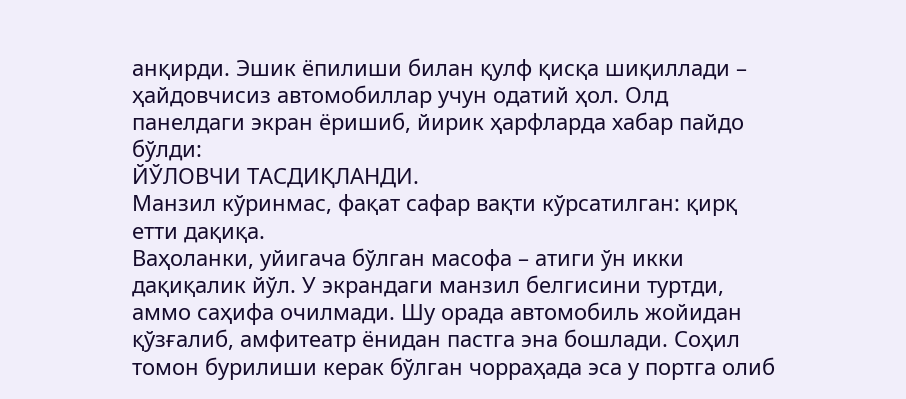анқирди. Эшик ёпилиши билан қулф қисқа шиқиллади – ҳайдовчисиз автомобиллар учун одатий ҳол. Олд панелдаги экран ёришиб, йирик ҳарфларда хабар пайдо бўлди:
ЙЎЛОВЧИ ТАСДИҚЛАНДИ.
Манзил кўринмас, фақат сафар вақти кўрсатилган: қирқ етти дақиқа.
Ваҳоланки, уйигача бўлган масофа – атиги ўн икки дақиқалик йўл. У экрандаги манзил белгисини туртди, аммо саҳифа очилмади. Шу орада автомобиль жойидан қўзғалиб, амфитеатр ёнидан пастга эна бошлади. Соҳил томон бурилиши керак бўлган чорраҳада эса у портга олиб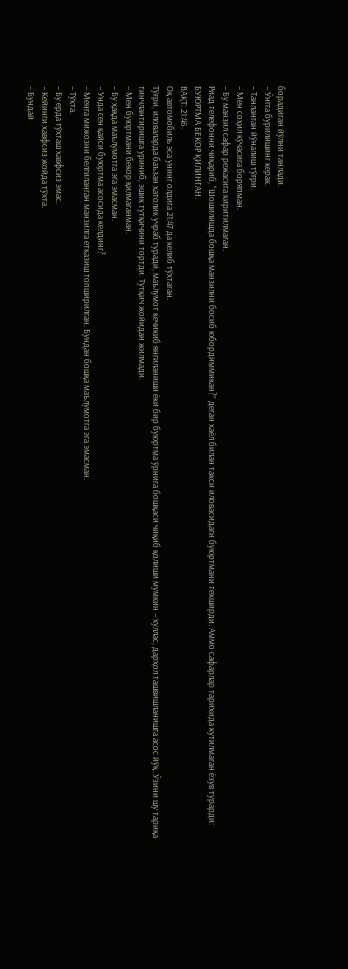борадиган йўлни танлади.
– Ўнгга бурилишинг керак.
– Танланган йўналиш тўғри.
– Мен соҳил кўчасига боряпман.
– Бу манзил сафар режасига киритилмаган.
Риад телефонни чиқариб, “Шошилишда бошқа манзилни босиб юбордиммикан?” деган хаёл билан такси иловасидаги буюртмани текширди. Аммо сафарлар тарихида кутилмаган ёзув турарди:
БУЮРТМА БЕКОР ҚИЛИНГАН.
ВАҚТ: 21:46.
Оқ автомобиль эса унинг олдига 21:47 да келиб тўхтаган.
Тўғри, иловаларда баъзан хатолик учраб туради, маълумот кечикиб янгиланиши ёки бир буюртма ўрнига бошқаси чиқиб қолиши мумкин – хуллас, дарҳол ташвишланишга асос йўқ. Ўзини шу тариқа тинчлантиришга уриниб, эшик тутқичини тортди. Тутқич жойидан жилмади.
– Мен буюртмани бекор қилмаганман.
– Бу ҳақда маълумотга эга эмасман.
– Унда сен қайси буюртма асосида келдинг?
– Менга мижозни белгиланган манзилга етказиш топширилган. Бундан бошқа маълумотга эга эмасман.
– Тўхта.
– Бу ерда тўхташ хавфсиз эмас.
– Кейинги хавфсиз жойда тўхта.
– Бундай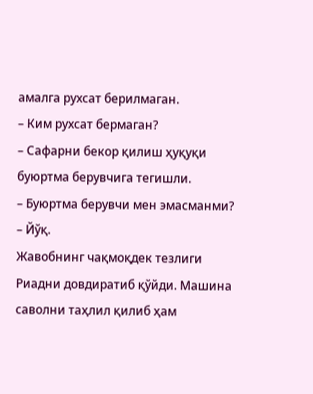амалга рухсат берилмаган.
– Ким рухсат бермаган?
– Сафарни бекор қилиш ҳуқуқи буюртма берувчига тегишли.
– Буюртма берувчи мен эмасманми?
– Йўқ.
Жавобнинг чақмоқдек тезлиги Риадни довдиратиб қўйди. Машина саволни таҳлил қилиб ҳам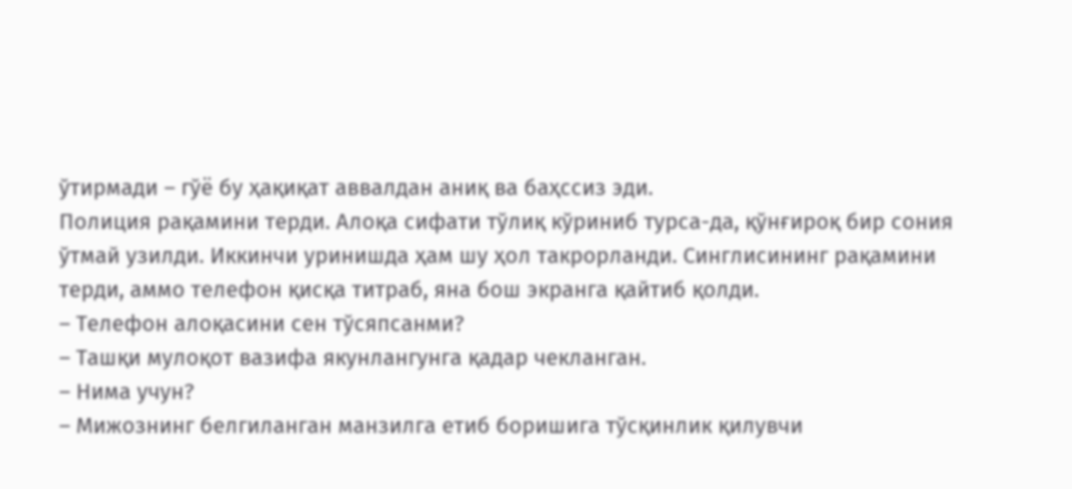ўтирмади – гўё бу ҳақиқат аввалдан аниқ ва баҳссиз эди.
Полиция рақамини терди. Алоқа сифати тўлиқ кўриниб турса-да, қўнғироқ бир сония ўтмай узилди. Иккинчи уринишда ҳам шу ҳол такрорланди. Синглисининг рақамини терди, аммо телефон қисқа титраб, яна бош экранга қайтиб қолди.
– Телефон алоқасини сен тўсяпсанми?
– Ташқи мулоқот вазифа якунлангунга қадар чекланган.
– Нима учун?
– Мижознинг белгиланган манзилга етиб боришига тўсқинлик қилувчи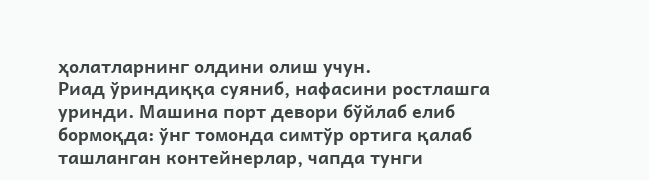ҳолатларнинг олдини олиш учун.
Риад ўриндиққа суяниб, нафасини ростлашга уринди. Машина порт девори бўйлаб елиб бормоқда: ўнг томонда симтўр ортига қалаб ташланган контейнерлар, чапда тунги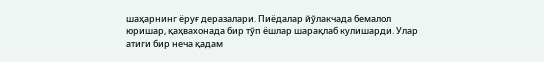шаҳарнинг ёруғ деразалари. Пиёдалар йўлакчада бемалол юришар, қаҳвахонада бир тўп ёшлар шарақлаб кулишарди. Улар атиги бир неча қадам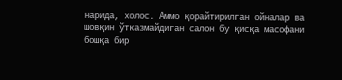нарида, холос. Аммо қорайтирилган ойналар ва шовқин ўтказмайдиган салон бу қисқа масофани бошқа бир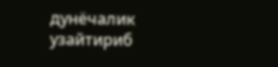дунёчалик узайтириб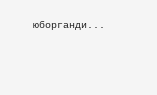юборганди...